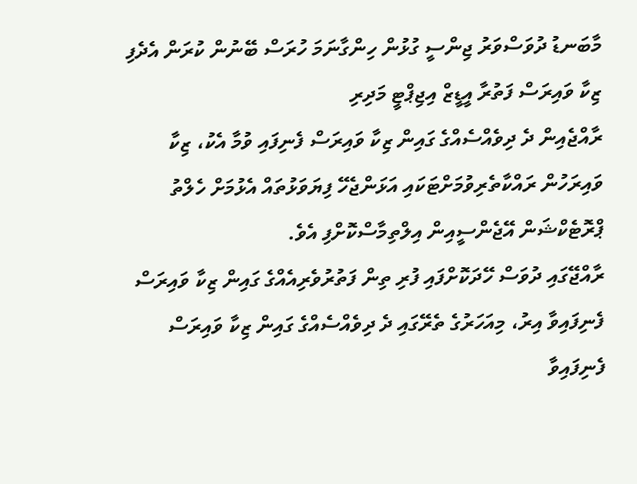މާބަނޑު ދުވަސްވަރު ޖިންސީ ގުޅުން ހިންގާނަމަ ހުރަސް ބޭނުން ކުރަން އެދެފި
ޒިކާ ވައިރަސް ފަތުރާ އީޑީޒް އިޖިޕްޓީ މަދިރި
ރާއްޖެއިން ދެ ދިވެއްސެއްގެ ގައިން ޒިކާ ވައިރަސް ފެނިފައި ވުމާ އެކު، ޒިކާ ވައިރަހުން ރައްކާތެރިވުމަށްޓަކައި އަޅަންޖެހޭ ފިޔަވަޅުތައް އެޅުމަށް ހެލްތު ޕްރޮޓެކްޝަން އޭޖެންސީއިން އިލްތިމާސްކޮށްފި އެވެ.
ރާއްޖޭގައި ދުވަސް ހޭދަކޮށްފައި ފުރި ތިން ފަތުރުވެރިއެއްގެ ގައިން ޒިކާ ވައިރަސް ފެނިފައިވާ އިރު، މިއަހަރުގެ ތެރޭގައި ދެ ދިވެއްސެއްގެ ގައިން ޒިކާ ވައިރަސް ފެނިފައިވާ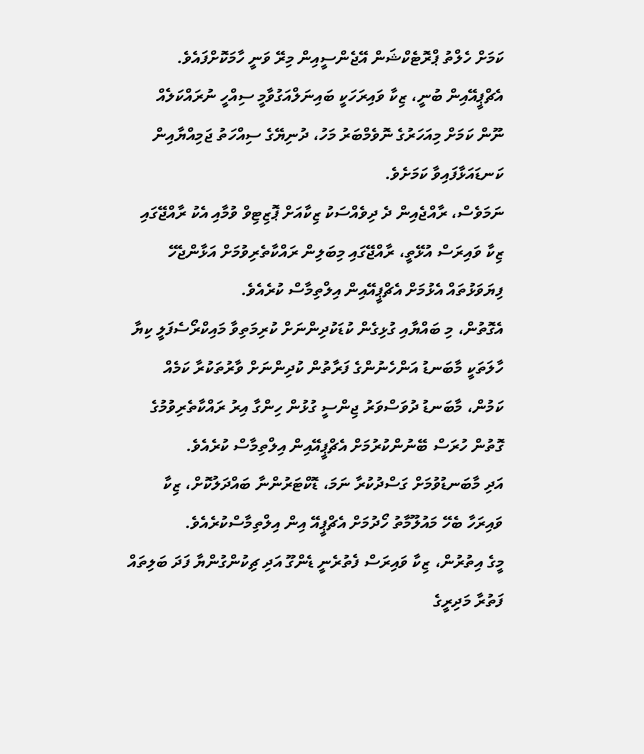ކަމަށް ހެލްތު ޕްރޮޓެކްޝަން އޭޖެންސީއިން މިރޭ ވަނީ ހާމަކޮށްފައެވެ.
އެޗްޕީއޭއިން ބުނީ، ޒިކާ ވައިރަހަކީ ބައިނަލްއަގުވާމީ ސިއްހީ ނުރައްކަލެއް ނޫން ކަމަށް މިއަހަރުގެ ނޮވެމްބަރު މަހު، ދުނިޔޭގެ ސިއްހަތު ޖަމިއްޔާއިން ކަނޑައަޅާފައިވާ ކަމަށެވެ.
ނަމަވެސް، ރާއްޖެއިން ދެ ދިވެއްސަކު ޒިކާއަށް ޕޮޒިޓިވް ވުމާއި އެކު ރާއްޖޭގައި ޒިކާ ވައިރަސް އުޅޭތީ، ރާއްޖޭގައި މިބަލިން ރައްކާތެރިވުމަށް އަޅާންޖެހޭ ފިޔަވަޅުތައް އެޅުމަށް އެޗްޕީއޭއިން އިލްތިމާސް ކުރެއެވެ.
އެގޮތުން، މި ބައްޔާއި ގުޅިގެން ކުޑަކުދިންނަށް ކުރިމަތިވާ މައިކްރޯސެފަލީ ކިޔާ ހާލަތަކީ މާބަނޑު އަންހެނުންގެ ފަރާތުން ކުދިންނަށް ވާރުތަކުރާ ކަމެއް ކަމުން، މާބަނޑު ދުވަސްވަރު ޖިންސީ ގުޅުން ހިންގާ އިރު ރައްކާތެރިވުމުގެ ގޮތުން ހުރަސް ބޭނުންކުރުމަށް އެޗްޕީއޭއިން އިލްތިމާސް ކުރެއެވެ.
އަދި މާބަނޑުވުމަށް ގަސްދުކުރާ ނަމަ، ޑޮކްޓަރުންނާ ބައްދަލުކޮށް، ޒިކާ ވައިރަހާ ބެހޭ މައުލޫމާތު ހޯދުމަށް އެޗްޕީއޭ އިން އިލްތިމާސްކުރެއެވެ.
މީގެ އިތުރުން، ޒިކާ ވައިރަސް ފެތުރެނީ ޑެންގޫ އަދި ޗިކުންގުންޔާ ފަދަ ބަލިތައް ފަތުރާ މަދިރީގެ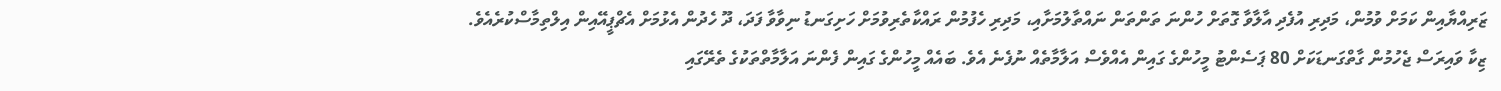ޒަރިއްޔާއިން ކަމަށް ވުމުން، މަދިރި އުފެދި އާލާވާ ގޮތަށް ހުންނަ ތަންތަން ނައްތާލުމަށާއި، މަދިރި ހެފުމުން ރައްކާތެރިވުމަށް ހަށިގަނޑު ނިވާވާ ފަދަ، ދޫ ހެދުން އެޅުމަށް އެޗްޕީއޭއިން އިލްތިމާސްކުރެއެވެ.
ޒިކާ ވައިރަސް ޖެހުމުން ގާތްގަނޑަކަށް 80 ޕަސެންޓު މީހުންގެ ގައިން އެއްވެސް އަލާމާތެއް ނުފެނެ އެވެ. ބައެއް މީހުންގެ ގައިން ފެންނަ އަލާމާތްތަކުގެ ތެރޭގައި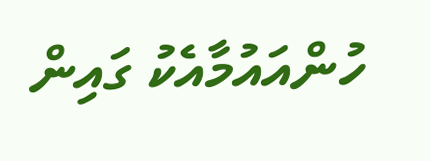ހުންއައުމާއެކު ގައިން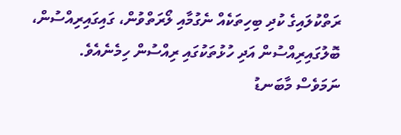ރަތްކުލައިގެ ކުދި ބިހިތަކެއް ނެގުމާއި ލޯރަތްވުން، ގައިގައިރިއްސުން، ބޮލުގައިރިއްސުން އަދި ހުޅުތަކުގައި ރިއްސުން ހިމެނެއެވެ.
ނަމަވެސް މާބަނޑު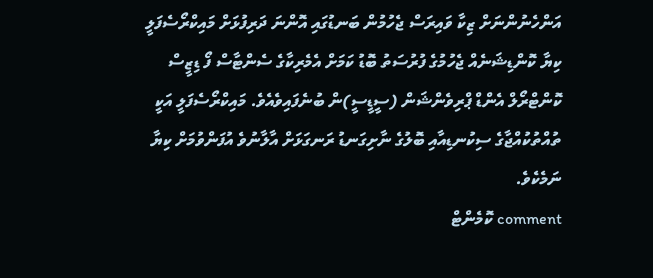އަންހެނުންނަށް ޒިކާ ވައިރަސް ޖެހުމުން ބަނޑުގައި އޮންނަ ދަރިފުޅަށް މައިކްރޯސެފަލީ ކިޔާ ކޮންޑިޝަނެއް ޖެހުމުގެ ފުރުސަތު ބޮޑު ކަމަށް އެމެރިކާގެ ސެންޓާސް ފޯ ޑިޒީސް ކޮންޓްރޯލް އެންޑް ޕްރިވެންޝަން (ސީޑީސީ)ން ބުނެފައިވެއެވެ. މައިކްރޯސެފަލީ އަކީ ތުއްތުކުއްޖާގެ ސިކުނޑިއާއި ބޮލުގެ ނާށިގަނޑު ރަނގަޅަށް އާލާނުވެ އުފަންވުމަށް ކިޔާ ނަމެކެވެ.
comment ކޮމެންޓް